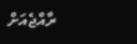ރާއްޖެއަށް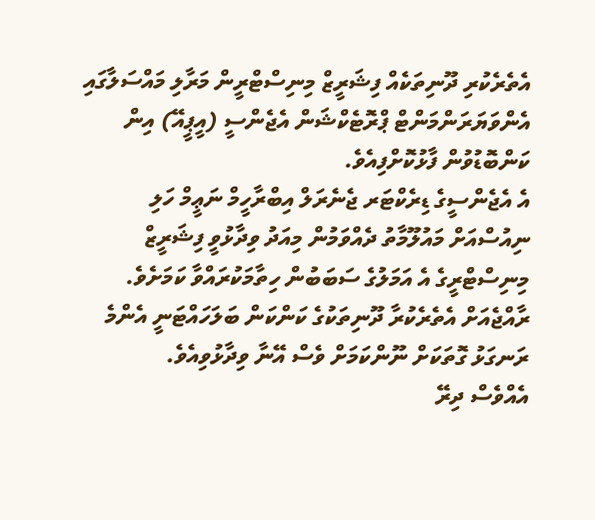އެތެރެކުރި ދޫނިތަކެއް ފިޝަރީޒް މިނިސްޓްރީން މަރާލި މައްސަލާގައި އެންވަޔަރަންމަންޓް ޕްރޮޓެކްޝަން އެޖެންސީ (އީޕީއޭ) އިން ކަންބޮޑުވުން ފާޅުކޮށްފިއެވެ.
އެ އެޖެންސީގެ ޑިރެކްޓަރ ޖެނެރަލް އިބްރާހީމް ނަޢީމް ހަލި ނިއުސްއަށް މައުލޫމާތު ދެއްވަމުން މިއަދު ވިދާޅުވީ ފިޝަރީޒް މިނިސްޓްރީގެ އެ އަމަލުގެ ސަބަބުން ހިތާމަކުރައްވާ ކަމަށެވެ. ރާއްޖެއަށް އެތެރެކުރާ ދޫނިތަކުގެ ކަންކަން ބަލަހައްޓަނީ އެންމެ ރަނގަޅު ގޮތަކަށް ނޫންކަމަށް ވެސް އޭނާ ވިދާޅުވިއެވެ.
އެއްވެސް ދިރޭ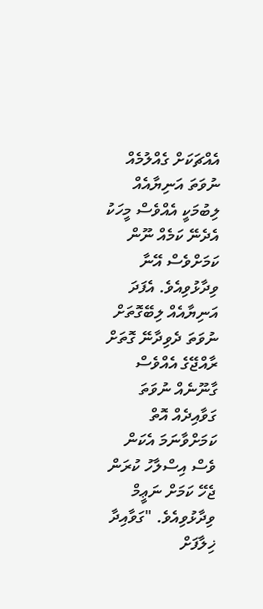އެއްޗަކަށް ގެއްލުމެއް ނުވަތަ އަނިޔާއެއް ލިބުމަކީ އެއްވެސް މީހަކު އެދެނޭ ކަމެއް ނޫން ކަމަށްވެސް އޭނާ ވިދާޅުވިއެވެ. އެފަދަ އަނިޔާއެއް ލިބޭގޮތަށް ނުވަތަ ދެވިދާނޭ ގޮތަށް ރާއްޖޭގެ އެއްވެސް ގާނޫނެއް ނުވަތަ ގަވާއިދެއް އޮތް ކަމަށްވާނަމަ އެކަން ވެސް އިސްލާހު ކުރަން ޖެހޭ ކަމަށް ނަޢީމް ވިދާޅުވިއެވެ. "ގަވާއިދާ ޚިލާފަށް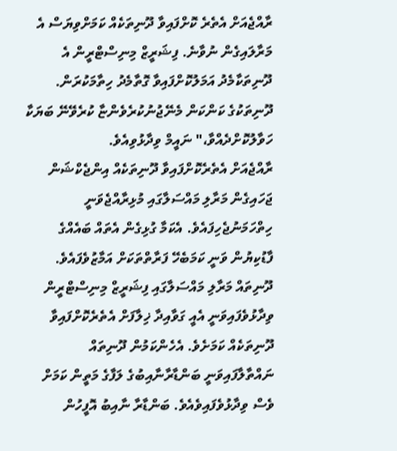ރާއްޖެއަށް އެތެރެ ކޮށްފައިވާ ދޫނިތަކެއް ކަމަށްވިޔަސް އެ މަރާލައިގެން ނުވާނެ. ފިޝަރީޒް މިނިސްޓްރީން އެ ދޫނިތަކާމެދު އަމަލުކޮށްފައިވާ ގޮތާމެދު ހިތާމަކުރަން. ދޫނިތަކުގެ ކަންކަން މެނޭޖުނުކުރެވެންޏާ ކުރެވޭނޭ ބަޔަކާ ހަވާލުކޮށްދެއްވާ،" ނައީމް ވިދާޅުވިއެވެ.
ރާއްޖެއަށް އެތެރެކޮށްފައިވާ ދޫނިތަކެއް އިންޖެކްޝަން ޖަހައިގެން މަރާލި މައްސަލާގައި މުޅިރާއްޖެވަނީ ހިތްހަމަނުޖެހިފައެވެ. އެކަމާ ގުޅިގެން އެތައް ބައެއްގެ ފާޑުކިޔުން ވަނީ ކަމަބެހޭ ފަރާތްތަކަށް އަމާޒުވެފައެވެ.
ދޫނިތައް މަރާލި މައްސަލާގައި ފިޝަރީޒް މިނިސްޓްރީން ވިދާޅުވެފައިވަނީ އެއީ ގަވާއިދާ ޚިލާފަށް އެތެރެކޮށްފައިވާ ދޫނިތަކެއް ކަމަށެވެ. އެހެންކަމުން ދޫނިތައް ނައްތާލާފައިވަނީ ބަންޑާރާނާއިބުގެ ލަފާގެ މަތީން ކަމަށް ވެސް ވިދާޅުވެފައިވެއެވެ. ބަންޑާރާ ނާއިބު އޮފީހުން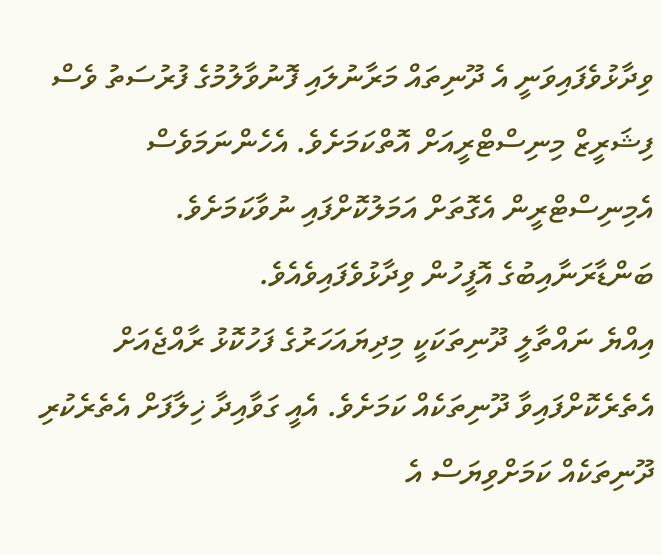ވިދާޅުވެފައިވަނީ އެ ދޫނިތައް މަރާނުލައި ފޮނުވާލުމުގެ ފުރުސަތު ވެސް ފިޝަރީޒް މިނިސްޓްރީއަށް އޮތްކަމަށެވެ. އެހެންނަމަވެސް އެމިނިސްޓްރީން އެގޮތަށް އަމަލުކޮށްފައި ނުވާކަމަށެވެ. ބަންޑާރަނާއިބުގެ އޮފީހުން ވިދާޅުވެފައިވެއެވެ.
އިއްޔެ ނައްތާލީ ދޫނިތަކަކީ މިދިޔައަހަރުގެ ފަހުކޮޅު ރާއްޖެއަށް އެތެރެކޮށްފައިވާ ދޫނިތަކެއް ކަމަށެވެ. އެއީ ގަވާއިދާ ޚިލާފަށް އެތެރެކުރި ދޫނިތަކެއް ކަމަށްވިޔަސް އެ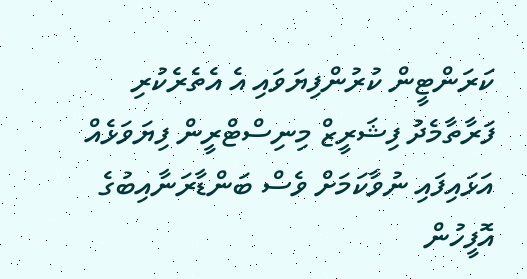ކަރަންޓީން ކުރުންފިޔަވައި އެ އެތެރެކުރި ފަރާތާމެދު ފިޝަރީޒް މިނިސްޓްރީން ފިޔަވަޅެއް އަޅައިފައި ނުވާކަމަށް ވެސް ބަންޑާރަނާއިބުގެ އޮފީހުން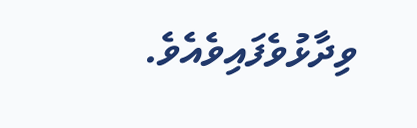ވިދާޅުވެފައިވެއެވެ.